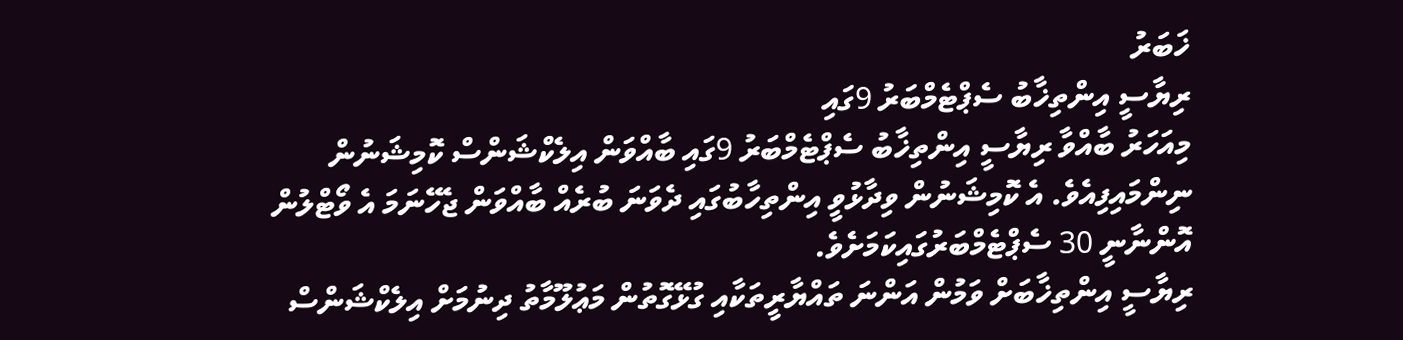ޚަބަރު
ރިޔާސީ އިންތިޚާބު ސެޕްޓެމްބަރު 9ގައި
މިއަހަރު ބާއްވާ ރިޔާސީ އިންތިޚާބު ސެޕްޓެމްބަރު 9ގައި ބާއްވަން އިލެކްޝަންސް ކޮމިޝަނުން ނިންމައިފިއެވެ. އެ ކޮމިޝަނުން ވިދާޅުވީ އިންތިހާބުގައި ދެވަނަ ބުރެއް ބާއްވަން ޖެހޭނަމަ އެ ވޯޓްލުން އޮންނާނީ 30 ސެޕްޓެމްބަރުގައިކަމަށެވެ.
ރިޔާސީ އިންތިޚާބަށް ވަމުން އަންނަ ތައްޔާރީތަކާއި ގުޅޭގޮތުން މަޢުލޫމާތު ދިނުމަށް އިލެކްޝަންސް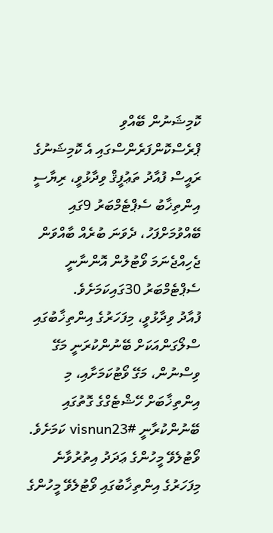ކޮމިޝަނުން ބޭއްވި ޕްރެސްކޮންފަރެންސްގައި އެ ކޮމިޝަނުގެ ރައީސް ފުއާދު ތަޢުފީޤް ވިދާޅުވީ، ރިޔާސީ އިންތިޚާބު ސެޕްޓެމްބަރު 9ގައި ބޭއްވުމަށްފަހު، ދެވަނަ ބުރެއް ބާއްވަން ޖެހިއްޖެނަމަ ވޯޓުލުން އޮންނާނީ ސެޕްޓެމްބަރު 30ގައިކަމަށެވެ.
ފުއާދު ވިދާޅުވީ، މިފަހަރުގެ އިންތިޚާބުގައި ސްލޯގަންއަކަށް ބޭނުންކުރަނީ މަގޭ ވިސްނުން، މަގޭ ވޯޓުކަމަށާއި، މި އިންތިޚާބަށް ހޭޝްޓެގްގެ ގޮތުގައި ބޭނުންކުރާނީ visnun23# ކަމަށެވެ.
ވޯޓުލެވޭ މީހުންގެ ޢަދަދު އިތުރުވާނެ
މިފަހަރުގެ އިންތިޚާބުގައި ވޯޓުލެވޭ މީހުންގެ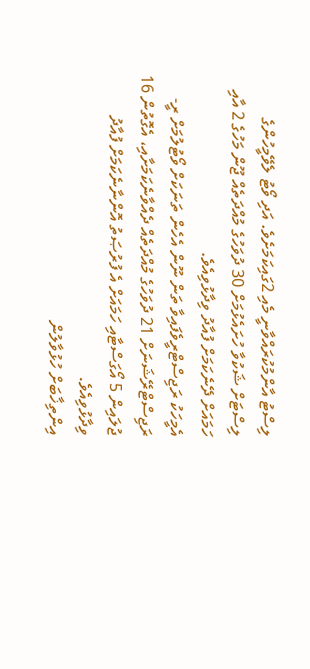ލިސްޓު އާންމުކުރައްވާނީ މެއި 2ގައިކަމަށެވެ. އަދި ވޯޓު ލެވޭމީހުންގެ ލިސްޓަށް ޝަކުވާ ހުށައެޅުމަށް 30 ދުވަހުގެ މުއްދަތެއް ޖޫން މަހުގެ 2 އާއި ހަމައަށް ދޭނެކަމަށް ފުއާދު ވިދާޅުވިއެވެ.
އެމީހަކު ރަޖިސްޓްރީވެފައިވާ ތަން ނޫން އެހެން ތަނަކަށް ވޯޓުލުމަށް ރީ-ރަޖިސްޓްރޭޝަނަށް 21 ދުވަހުގެ މުއްދަތެއް ދެއްވާނެކަމަށާއި، އެގޮތުން 16 ޖުލައިން 5 އޯގަސްޓާއި ހަމައަށް އެ ފުރުޞަތު އޮންނާނެކަމަށް ފުއާދު ވިދާޅުވިއެވެ.
އިންތިޚާބަށް ހުޅުވާލުން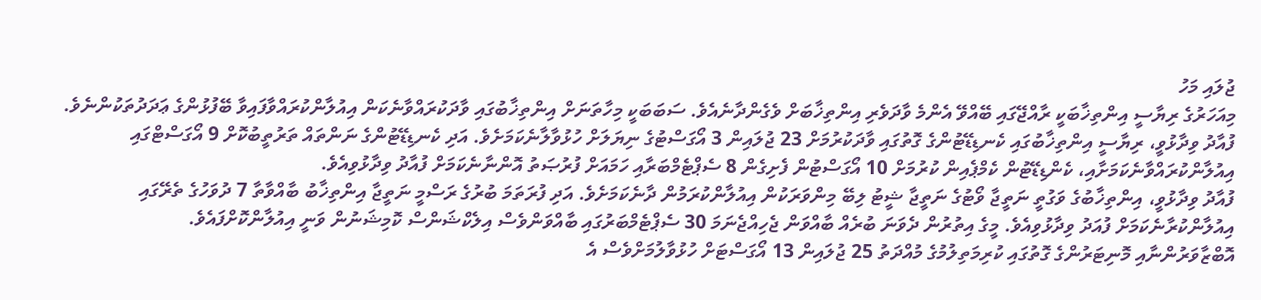ޖުލައި މަހު
މިއަހަރުގެ ރިޔާސީ އިންތިޚާބަކީ ރާއްޖޭގައި ބޭއްވޭ އެންމެ ވާދަވެރި އިންތިޚާބަށް ވެގެންދާނެއެވެ. ސަބަބަކީ މިހާތަނަށް އިންތިޚާބުގައި ވާދަކުރައްވާނެކަން އިއުލާންކުރައްވާފައިވާ ބޭފުޅުންގެ ޢަދަދުތަކުންނެވެ.
ފުއާދު ވިދާޅުވީ، ރިޔާސީ އިންތިޚާބުގައި ކެނޑިޑޭޓުންގެ ގޮތުގައި ވާދަކުރުމަށް 23 ޖުލައިން 3 އޯގަސްޓުގެ ނިޔަލަށް ހުޅުވާލާނެކަމަށެވެ. އަދި ކެނޑިޑޭޓުންގެ ނަންތައް ތަރުތީބުކޮށް 9 އޯގަސްޓްގައި އިއުލާންކުރައްވާނެކަމަށާއި، ކެންޑިޑޭޓުން ކެމްޕެއިން ކުރުމަށް 10 އޯގަސްޓުން ފެށިގެން 8 ސެޕްޓެމްބަރާއި ހަމައަށް ފުރުޞަތު އޮންނާނެކަމަށް ފުއާދު ވިދާޅުވިއެވެ.
ފުއާދު ވިދާޅުވީ، އިންތިޚާބުގެ ވަގުތީ ނަތީޖާ ވޯޓުގެ ނަތީޖާ ޝީޓު ލިބޭ މިންވަރަކުން އިއުލާންކުރަމުން ދާނެކަމަށެވެ. އަދި ފުރަތަމަ ބުރުގެ ރަސްމީ ނަތީޖާ އިންތިޚާބު ބާއްވާތާ 7 ދުވަހުގެ ތެރޭގައި އިއުލާންކުރާނެކަމަށް ފުއަދު ވިދާޅުވިއެވެ. މީގެ އިތުރުން ދެވަނަ ބުރެއް ބާއްވަން ޖެހިއްޖެނަމަ 30 ސެޕްޓެމްބަރުގައި ބާއްވަންވެސް އިލެކްޝަންސް ކޮމިޝަނުން ވަނީ އިއުލާންކޮށްފައެވެ.
އޮބްޒާވަރުންނާއި މޮނިޓަރުންގެ ގޮތުގައި ކުރިމަތިލުމުގެ މުއްދަތު 25 ޖުލައިން 13 އޯގަސްޓަށް ހުޅުވާލުމަށްވެސް އެ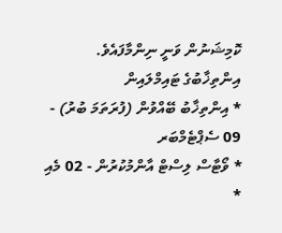ކޮމިޝަނުން ވަނީ ނިންމާފައެވެ.
އިންތިޚާބުގެ ޓައިމްލައިން
* އިންތިޚާބު ބޭއްވުން (ފުރަތަމަ ބުރު) - 09 ސެޕްޓެމްބަރ
* ވޯޓާސް ލިސްޓް އާންމުކުރުން - 02 މެއި
*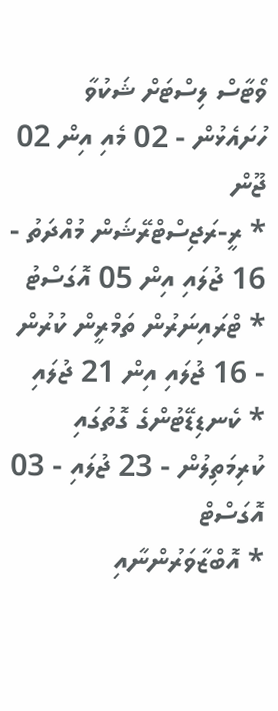ވޯޓާސް ލިސްޓަށް ޝަކުވާ ހުށައެޅުން - 02 މެއި އިން 02 ޖޫން
* ރީ-ރަޖިސްޓްރޭޝަން މުއްދަތު - 16 ޖުލައި އިން 05 އޮގަސްޓު
* ޓްރައިނަރުން ތަމްރީން ކުރުން - 16 ޖުލައި އިން 21 ޖުލައި
* ކެނޑިޑޭޓުންގެ ގޮތުގައި ކުރިމަތިލުން - 23 ޖުލައި - 03 އޮގަސްޓް
* އޮބްޒާވަރުންނާއި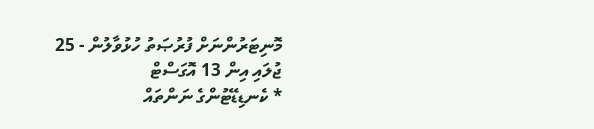މޮނިޓަރުންނަށް ފުރުޞަތު ހުޅުވާލުން - 25 ޖުލައި އިން 13 އޮގަސްޓް
* ކެނޑިޑޭޓުންގެ ނަންތައް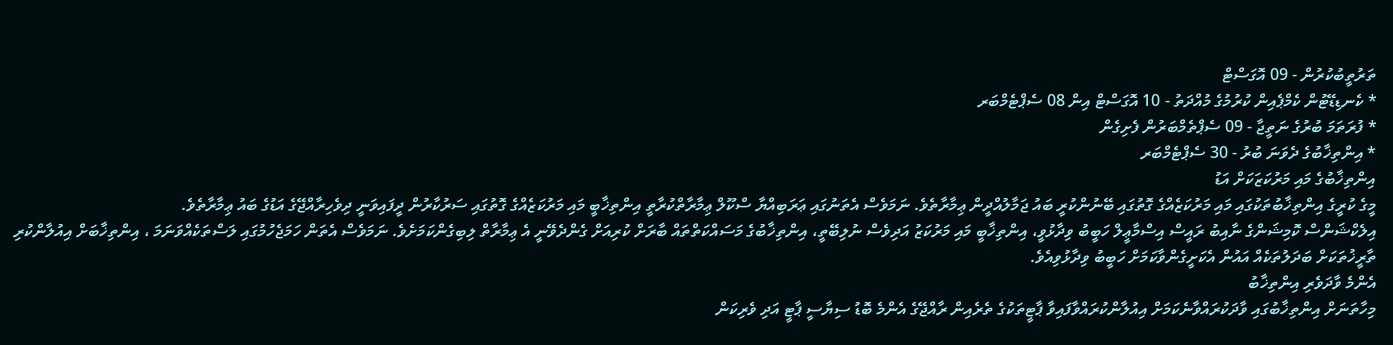ތަރުތީބުކުރުން - 09 އޮގަސްޓް
* ކެނޑިޑޭޓުން ކެމްޕެއިން ކުރުމުގެ މުއްދަތު - 10 އޮގަސްޓް އިން 08 ސެޕްޓެމްބަރ
* ފުރަތަމަ ބުރުގެ ނަތީޖާ - 09 ސެޕްތެމްބަރުން ފެށިގެން
* އިންތިޚާބުގެ ދެވަނަ ބުރު - 30 ސެޕްޓެމްބަރ
އިންތިޚާބުގެ މައި މަރުކަޒަކަށް އަޑު
މީގެ ކުރީގެ އިންތިޚާބުތަކުގައި މައި މަރުކަޒެއްގެ ގޮތުގައި ބޭނުންކުރީ ބައު ޖަމާލުއްދީން ޢިމާރާތެވެ. ނަމަވެސް އެތަނުގައި ޢަރަބިއްޔާ ސްކޫލް ޢިމާރާތްކުރާތީ އިންތިޚާބީ މައި މަރުކަޒެއްގެ ގޮތުގައި ސަރުކާރުން ދީފައިވަނީ ދިވެހިރާއްޖޭގެ އަޑުގެ ބައު ޢިމާރާތެވެ.
އިލެކްޝަންސް ކޮމިޝަންގެ ނާއިބު ރައީސް އިސްމާޢީލް ހަބީބު ވިދާޅުވީ، އިންތިޚާބީ މައި މަރުކަޒު އަދިވެސް ނުލިބޭތީ، އިންތިޚާބުގެ މަސައްކަތްތައް ބާރަށް ކުރިއަށް ގެންދެވޭނީ އެ ޢިމާރާތް ލިބިގެންކަމަށެވެ. ނަމަވެސް އެތަން ހަމަޖެހުމުގައި ލަސްތަކެއްވަނަމަ ، އިންތިޚާބަށް އިއުލާންކުރި ތާރީޚުތަކަށް ބަދަލުތަކެއް އައުން އެކަށީގެންވާކަމަށް ހަބީބު ވިދާޅުވިއެވެ.
އެންމެ ވާދަވެރި އިންތިޚާބު
މިހާތަނަށް އިންތިޚާބުގައި ވާދަކުރައްވާނެކަމަށް އިއުލާންކުރައްވާފައިވާ ޕާޓީތަކުގެ ތެރެއިން ރާއްޖޭގެ އެންމެ ބޮޑު ސިޔާސީ ޕާޓީ އަދި ވެރިކަން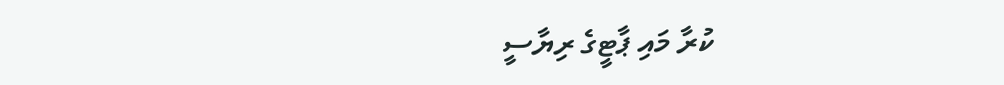ކުރާ މައި ޕާޓީގެ ރިޔާސީ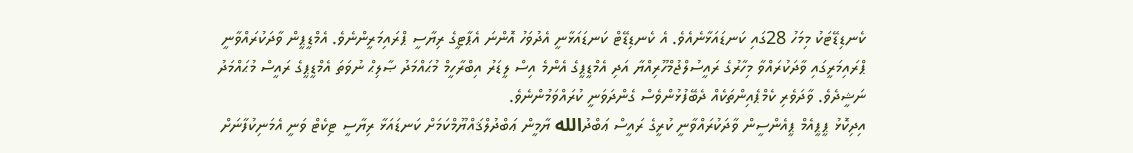ކެނޑިޑޭޓަކު މިމަހު 28ގައި ކަނޑައަޅާނެއެވެ. އެ ކެނޑިޑޭޓް ކަނޑައަޅާނީ އެދުވަހު އޮންނަ އެޕާޓީގެ ރިޔާސީ ޕްރައިމަރީންނެވެ. އެމްޑީޕީން ވާދަކުރައްވާނީ ޕްރައިމަރީގައި ވާދަކުރައްވާ މިހާރުގެ ރައީސުލްޖުމްހޫރިއްޔާ އަދި އެމްޑީޕީގެ އެންމެ އިސް ލީޑަރު އިބްރާހީމް މުޙައްމަދު ޞާލިޙް ނުވަތަ އެމްޑީޕީގެ ރައީސް މުޙައްމަދު ނަޝީދެވެ. ވާދަވެރި ކެމްޕެއިންތަކެއް ދެބޭފުޅުންވެސް ގެންދަވަނީ ކުރައްވަމުންނެވެ.
އިދިކޮޅު ޕީޕީއެމް ޕީއެންސީން ވާދަކުރައްވާނީ ކުރީގެ ރައީސް ޢަބްދުالله ޔާމީން ޢަބްދުލްޤައްޔޫމްކަމަށް ކަނޑައަޅާ ރިޔާސީ ޓިކެޓް ވަނީ އެމަނިކުފާނަށް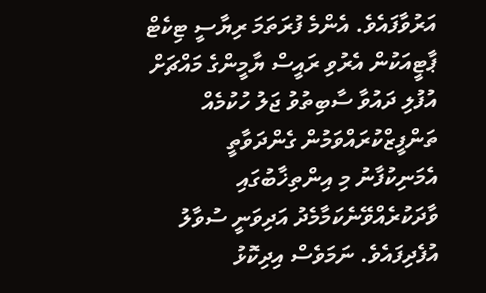އަރުވާފައެވެ. އެންމެ ފުރަތަމަ ރިޔާސީ ޓިކެޓް ޕާޓީއަކުން އެރުވި ރައީސް ޔާމީންގެ މައްޗަށް އުފުލި ދައުވާ ސާބިތުވު ޖަލު ހުކުމެއް ތަންފީޒްކުރައްވަމުން ގެންދަވާތީ އެމަނިކުފާނު މި އިންތިޚާބުގައި ވާދަކުރެއްވޭނެކަމާމެދު އަދިވަނީ ސުވާލު އުފެދިފައެވެ. ނަމަވެސް އިދިކޮޅު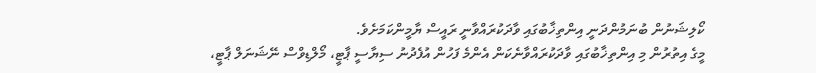ކޯލިޝަނުން ބުނަމުންދަނީ އިންތިޚާބުގައި ވާދަކުރައްވާނީ ރައީސް ޔާމީންކަމަށެވެ.
މީގެ އިތުރުން މި އިންތިޚާބުގައި ވާދަކުރައްވާނެކަން އެންމެ ފަހުން އުފެދުނު ސިޔާސީ ޕާޓީ، މޯލްޑިވްސް ނޭޝަނަލް ޕާޓީ،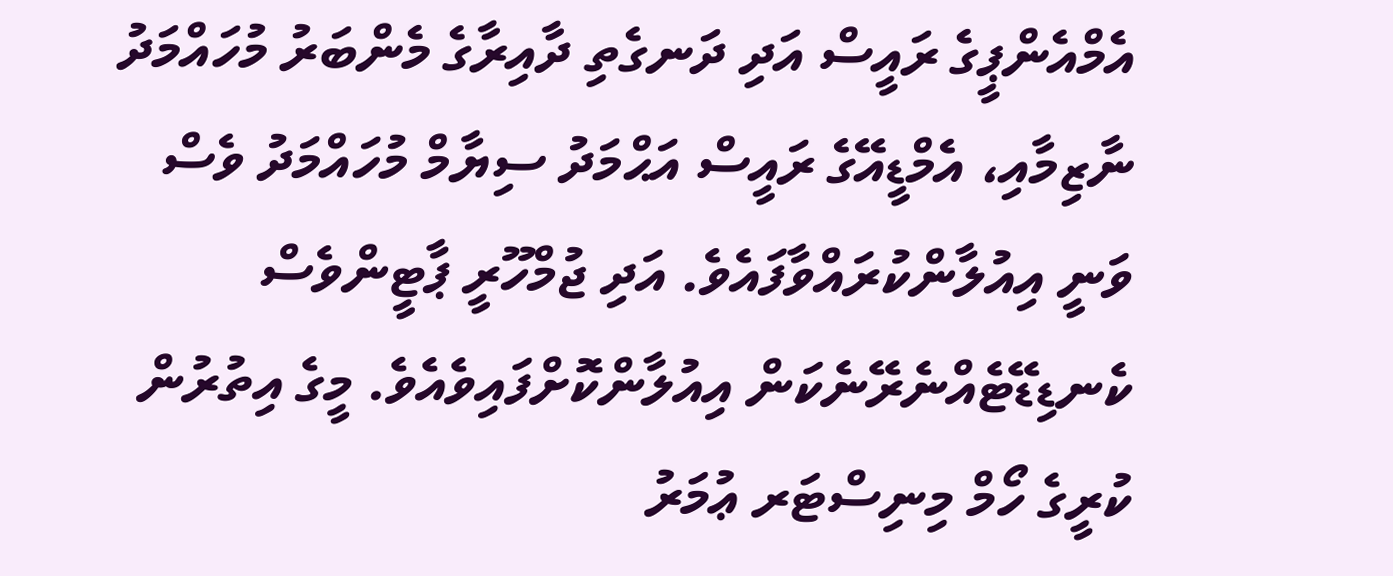އެމްއެންޕީގެ ރައީސް އަދި ދަނގެތި ދާއިރާގެ މެންބަރު މުހައްމަދު ނާޒިމާއި، އެމްޑީއޭގެ ރައީސް އަޙްމަދު ސިޔާމް މުހައްމަދު ވެސް ވަނީ އިއުލާންކުރައްވާފައެވެ. އަދި ޖުމްހޫރީ ޕާޓީންވެސް ކެނޑިޑޭޓެއްނެރޭނެކަން އިއުލާންކޮށްފައިވެއެވެ. މީގެ އިތުރުން ކުރީގެ ހޯމް މިނިސްޓަރ ޢުމަރު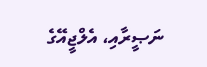ނަޞީރާއި، އެލްޖީއޭގެ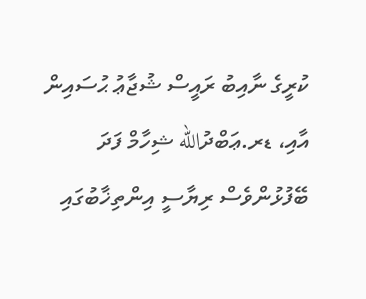ކުރީގެ ނާއިބު ރައީސް ޝުޖާޢު ޙުސައިން އާއި، ޑރ.ޢަބްދުالله ޝިހާމް ފަދަ ބޭފުޅުންވެސް ރިޔާސީ އިންތިޚާބުގައި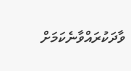ވާދަކުރައްވާނެކަމަށް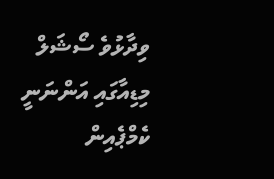ވިދާޅުވެ ސޯޝަލް މިޑިއާގައި އަންނަނީ ކެމްޕެއިން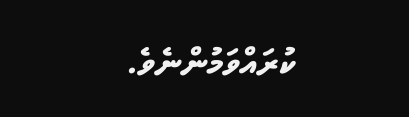ކުރައްވަމުންނެވެ.